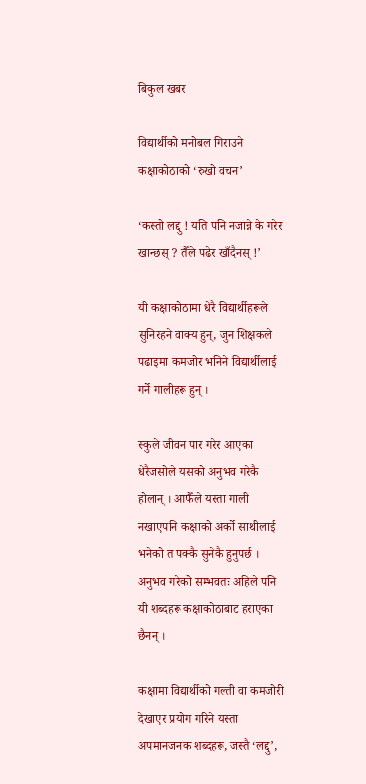बिकुल खबर

विद्यार्थीको मनोबल गिराउने कक्षाकोठाको ‘रुखो वचन’

‘कस्तो लद्दु ! यति पनि नजान्ने के गरेर खान्छस् ? तैँले पढेर खाँदैनस् !’

यी कक्षाकोठामा धेरै विद्यार्थीहरूले सुनिरहने वाक्य हुन्, जुन शिक्षकले पढाइमा कमजोर भनिने विद्यार्थीलाई गर्ने गालीहरू हुन् ।

स्कुले जीवन पार गरेर आएका धेरैजसोले यसको अनुभव गरेकै होलान् । आफैँले यस्ता गाली नखाएपनि कक्षाको अर्को साथीलाई भनेको त पक्कै सुनेकै हुनुपर्छ । अनुभव गरेको सम्भवतः अहिले पनि यी शब्दहरू कक्षाकोठाबाट हराएका छैनन् ।

कक्षामा विद्यार्थीको गल्ती वा कमजोरी देखाएर प्रयोग गरिने यस्ता अपमानजनक शब्दहरू, जस्तै ‘लद्दु’,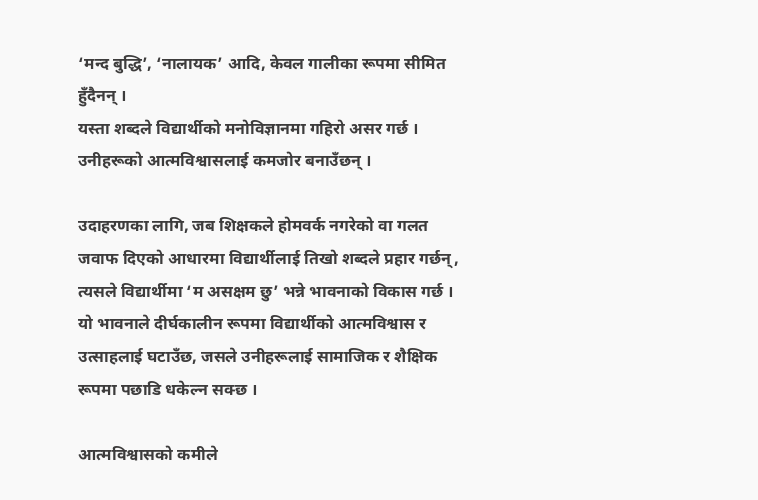‘मन्द बुद्धि’, ‘नालायक’ आदि, केवल गालीका रूपमा सीमित हुँदैनन् ।
यस्ता शब्दले विद्यार्थीको मनोविज्ञानमा गहिरो असर गर्छ । उनीहरूको आत्मविश्वासलाई कमजोर बनाउँछन् ।

उदाहरणका लागि, जब शिक्षकले होमवर्क नगरेको वा गलत जवाफ दिएको आधारमा विद्यार्थीलाई तिखो शब्दले प्रहार गर्छन्, त्यसले विद्यार्थीमा ‘म असक्षम छु’ भन्ने भावनाको विकास गर्छ । यो भावनाले दीर्घकालीन रूपमा विद्यार्थीको आत्मविश्वास र उत्साहलाई घटाउँछ, जसले उनीहरूलाई सामाजिक र शैक्षिक रूपमा पछाडि धकेल्न सक्छ ।

आत्मविश्वासको कमीले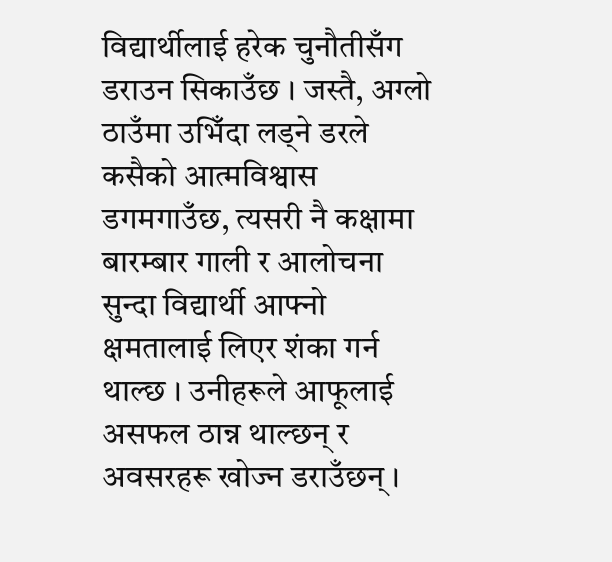विद्यार्थीलाई हरेक चुनौतीसँग डराउन सिकाउँछ । जस्तै, अग्लो ठाउँमा उभिँदा लड्ने डरले कसैको आत्मविश्वास डगमगाउँछ, त्यसरी नै कक्षामा बारम्बार गाली र आलोचना सुन्दा विद्यार्थी आफ्नो क्षमतालाई लिएर शंका गर्न थाल्छ । उनीहरूले आफूलाई असफल ठान्न थाल्छन् र अवसरहरू खोज्न डराउँछन् ।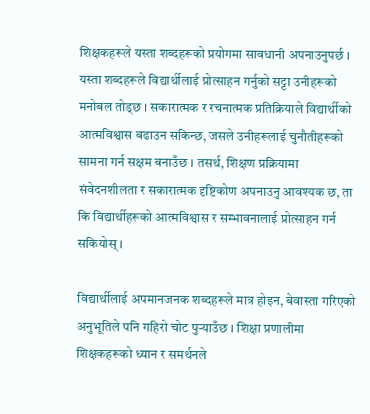शिक्षकहरूले यस्ता शब्दहरूको प्रयोगमा सावधानी अपनाउनुपर्छ । यस्ता शब्दहरूले विद्यार्थीलाई प्रोत्साहन गर्नुको सट्टा उनीहरूको मनोबल तोड्छ । सकारात्मक र रचनात्मक प्रतिक्रियाले विद्यार्थीको आत्मविश्वास बढाउन सकिन्छ, जसले उनीहरूलाई चुनौतीहरूको सामना गर्न सक्षम बनाउँछ । तसर्थ, शिक्षण प्रक्रियामा संवेदनशीलता र सकारात्मक दृष्टिकोण अपनाउनु आवश्यक छ, ता कि विद्यार्थीहरूको आत्मविश्वास र सम्भावनालाई प्रोत्साहन गर्न सकियोस् ।

विद्यार्थीलाई अपमानजनक शब्दहरूले मात्र होइन, बेवास्ता गरिएको अनुभूतिले पनि गहिरो चोट पुर्‍याउँछ । शिक्षा प्रणालीमा शिक्षकहरूको ध्यान र समर्थनले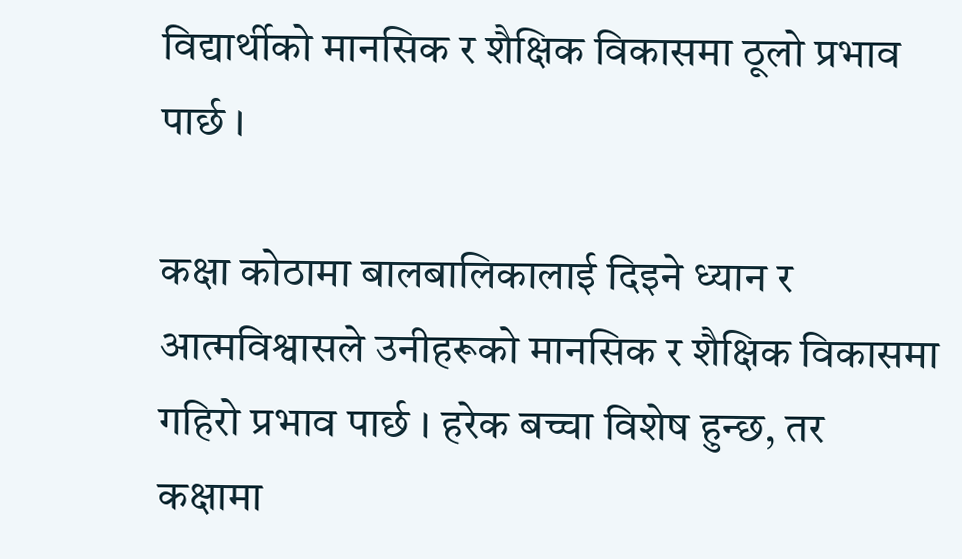विद्यार्थीको मानसिक र शैक्षिक विकासमा ठूलो प्रभाव पार्छ ।

कक्षा कोठामा बालबालिकालाई दिइने ध्यान र आत्मविश्वासले उनीहरूको मानसिक र शैक्षिक विकासमा गहिरो प्रभाव पार्छ । हरेक बच्चा विशेष हुन्छ, तर कक्षामा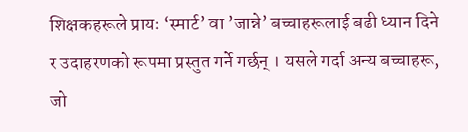शिक्षकहरूले प्रायः ‘स्मार्ट’ वा ’जान्ने’ बच्चाहरूलाई बढी ध्यान दिने र उदाहरणको रूपमा प्रस्तुत गर्ने गर्छन् । यसले गर्दा अन्य बच्चाहरू, जो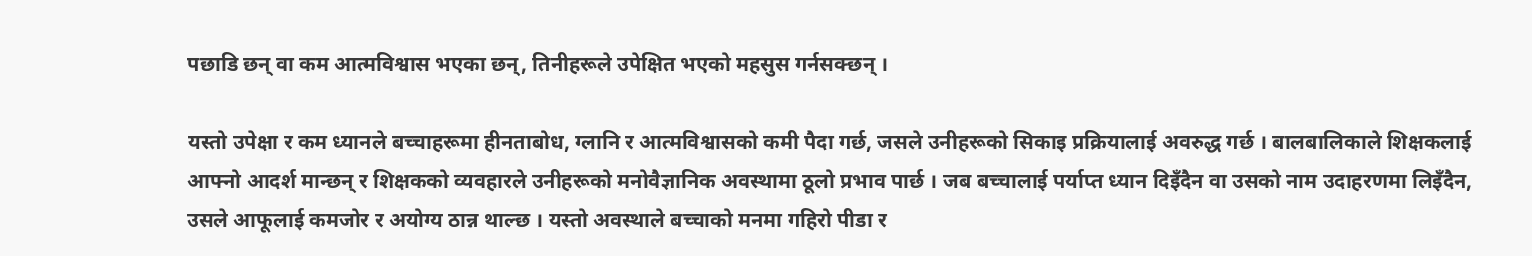पछाडि छन् वा कम आत्मविश्वास भएका छन्, तिनीहरूले उपेक्षित भएको महसुस गर्नसक्छन् ।

यस्तो उपेक्षा र कम ध्यानले बच्चाहरूमा हीनताबोध, ग्लानि र आत्मविश्वासको कमी पैदा गर्छ, जसले उनीहरूको सिकाइ प्रक्रियालाई अवरुद्ध गर्छ । बालबालिकाले शिक्षकलाई आफ्नो आदर्श मान्छन् र शिक्षकको व्यवहारले उनीहरूको मनोवैज्ञानिक अवस्थामा ठूलो प्रभाव पार्छ । जब बच्चालाई पर्याप्त ध्यान दिइँदैन वा उसको नाम उदाहरणमा लिइँदैन, उसले आफूलाई कमजोर र अयोग्य ठान्न थाल्छ । यस्तो अवस्थाले बच्चाको मनमा गहिरो पीडा र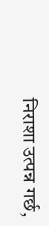निराशा उत्पन्न गर्छ,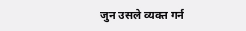जुन उसले व्यक्त गर्न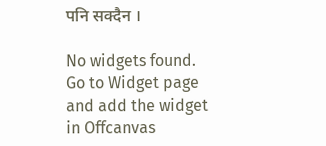पनि सक्दैन ।

No widgets found. Go to Widget page and add the widget in Offcanvas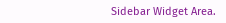Sidebar Widget Area.